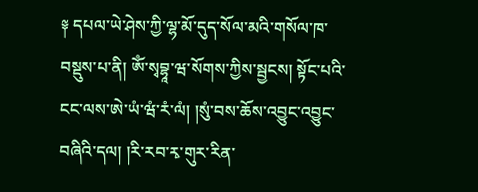༈ དཔལ་ཡེ་ཤེས་ཀྱི་ལྷ་མོ་དུད་སོལ་མའི་གསོལ་ཁ་བསྡུས་པ་ནི། ཨོཾ་སྭབྷཱ་ཝ་སོགས་ཀྱིས་སྦྱངས། སྟོང་པའི་ངང་ལས་ཨེ་ཡཾ་ཝཾ་རཾ་ལཾ། །སུཾ་བས་ཆོས་འབྱུང་འབྱུང་བཞིའི་དལ། །རི་རབ་རྭ་གུར་རིན་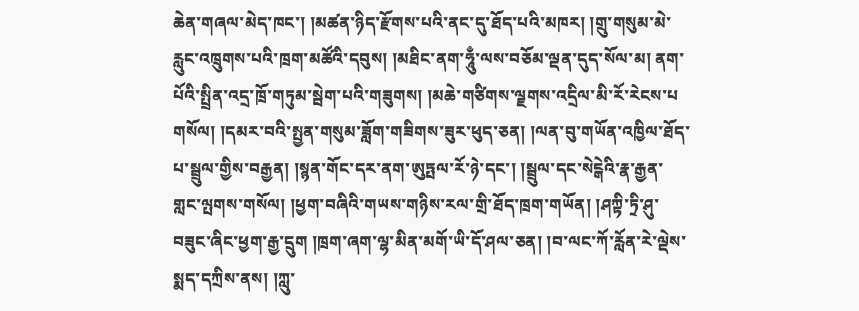ཆེན་གཞལ་མེད་ཁང་། །མཚན་ཉིད་རྫོགས་པའི་ནང་དུ་ཐོད་པའི་མཁར། །གྲུ་གསུམ་མེ་རླུང་འཁྲུགས་པའི་ཁྲག་མཚོའི་དབུས། །མཐིང་ནག་ཧཱུྃ་ལས་བཅོམ་ལྡན་དུད་སོལ་མ། ནག་པོའི་སྤྲིན་འདྲ་ཁྲོ་གཏུམ་སྦེག་པའི་གཟུགས། །མཆེ་གཙིགས་ལྗགས་འདྲིལ་མི་རོ་རེངས་པ གསོལ། །དམར་བའི་སྤྱན་གསུམ་ཟློག་གཟིགས་ཟུར་ཕུད་ཅན། །ལན་བུ་གཡོན་འཁྱིལ་ཐོད་པ་སྦྲུལ་གྱིས་བརྒྱན། །སྙན་གོང་དར་ནག་ཨུཏྤལ་རོ་ཉེ་དང་། །སྦྲུལ་དང་སེངྒེའི་རྣ་རྒྱན་གླང་ལྤགས་གསོལ། །ཕྱག་བཞིའི་གཡས་གཉིས་རལ་གྲི་ཐོད་ཁྲག་གཡོན། །ཤཀྟི་ཏྲི་ཤུ་བཟུང་ཞིང་ཕྱག་རྒྱ་དྲུག །ཁྲག་ཞག་ལྷ་མིན་མགོ་ཡི་དོ་ཤལ་ཅན། །བ་ལང་ཀོ་རློན་རེ་ལྡེས་སྨད་དཀྲིས་ནས། །ཀླུ་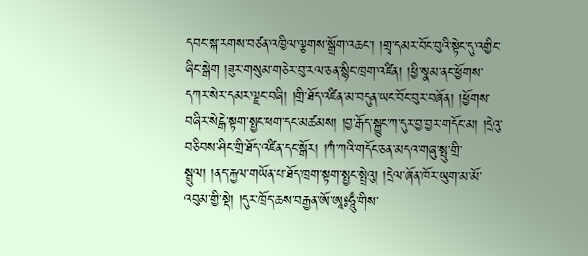དབང་སྐ་རགས་བཙན་འཁྱིལ་ལྕགས་སྒྲོག་འཆང་། །གྲྭ་དམར་བོང་བུའི་སྟེང་དུ་འགྱིང་ཞིང་སྒེག །ཟུར་གསུམ་གཅེར་བུ་རལ་ཅན་སྙིང་ཁྲག་འཛིན། །ཕྱི་སྣམ་ནང་ཕྱོགས་དཀར་སེར་དམར་ལྗང་བཞི། །གྲི་ཐོད་འཛིན་མ་བདུན་ཡང་བོང་བུར་བཞོན། །ཕྱོགས་བཞིར་སེངྒེ་སྟག་སྤྱང་ཕག་དང་མཚམས། །བྱ་རྒོད་སྐྱུང་ཀ་དུར་བྱ་བྱར་གདོང་མ། །དྲེའུ་བཅིབས་ཤིང་གྲི་ཐོད་འཛིན་དང་སྒོར། །ཀཾ་ཀའི་གདོང་ཅན་མདའ་གཞུ་སྤུ་གྲི་སྦྲུལ། །ནད་རྐྱལ་གཡོན་པ་ཐོད་ཁྲག་སྟག་སྤྱང་སྤྲེའུ། །དྲེལ་ཞོན་ཁོར་ཡུག་མ་མོ་འབུམ་གྱི་སྡེ། །དུར་ཁྲོད་ཆས་བརྒྱན་ཨོ་ཨཱ༔ཧཱུྃ་གིས་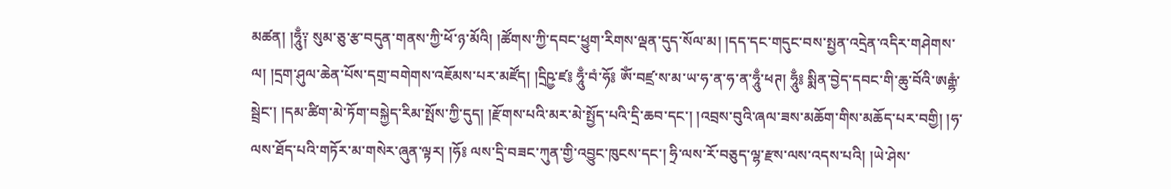མཚན། །ཧཱུྃ༑ སུམ་ཅུ་རྩ་བདུན་གནས་ཀྱི་ཕོ་ཉ་མོའི། །ཚོགས་ཀྱི་དབང་ཕྱུག་རིགས་ལྡན་དུད་སོལ་མ། །དད་དང་གདུང་བས་སྤྱན་འདྲེན་འདིར་གཤེགས་ལ། །དྲག་ཤུལ་ཆེན་པོས་དགྲ་བགེགས་འཇོམས་པར་མཛོད། །དྲིཥྱ་ཛ༔ ཧཱུྃ་བཾ་ཧོ༔ ཨོཾ་བཛྲ་ས་མ་ཡ་ཧ་ན་ཧ་ན་ཧཱུྃ་ཕཊ། ཧཱུྃ༔ སྨིན་བྱེད་དབང་གི་ཆུ་བོའི་ཨརྒྷཾ་སྦྲེང་། །དམ་ཚིག་མེ་ཏོག་བསྐྱེད་རིམ་སྤོས་ཀྱི་དུད། །རྫོགས་པའི་མར་མེ་སྤྱོད་པའི་དྲི་ཆབ་དང་། །འབྲས་བུའི་ཞལ་ཟས་མཆོག་གིས་མཆོད་པར་བགྱི། །ཧ་ལས་ཐོད་པའི་གཏོར་མ་གསེར་ཞུན་ལྟར། །ཧོ༔ ལས་དྲི་བཟང་ཀུན་གྱི་འབྱུང་ཁུངས་དང་། ཧྲི་ལས་རོ་བཅུད་ལྷ་རྫས་ལས་འདས་པའི། །ཡེ་ཤེས་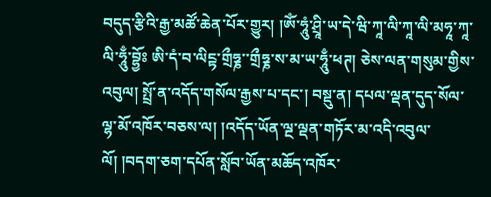བདུད་རྩིའི་རྒྱ་མཚོ་ཆེན་པོར་གྱུར། །ༀ་ཧཱུཾ་ཤྲཱི་ཡ་དེ་ཝི་ཀཱ་ལི་ཀཱ་ལི་མཧཱ་ཀཱ་ལི་ཧཱུྃ་བྷྱོཿ ཨི་དཾ་བ་ལིངྟ་གྲྀཧྞ་་གྲྀཧྞ་ས་མ་ཡ་ཧཱུྃ་ཕཊ། ཅེས་ལན་གསུམ་གྱིས་འབུལ། སྤྲོ་ན་འདོད་གསོལ་རྒྱས་པ་དང་། བསྡུ་ན། དཔལ་ལྡན་དུད་སོལ་ལྷ་མོ་འཁོར་བཅས་ལ། །འདོད་ཡོན་ལྔ་ལྡན་གཏོར་མ་འདི་འབུལ་ལོ། །བདག་ཅག་དཔོན་སློབ་ཡོན་མཆོད་འཁོར་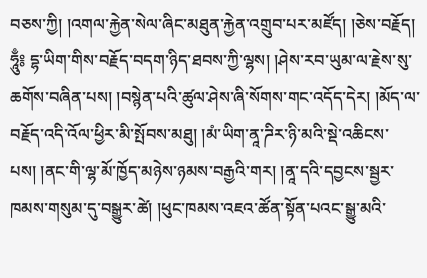བཅས་ཀྱི། །འགལ་རྐྱེན་སེལ་ཞིང་མཐུན་རྐྱེན་འགྲུབ་པར་མཛོད། །ཅེས་བརྗོད། ཧཱུྃ༔ དྷ་ཡིག་གིས་བརྗོད་བདག་ཉིད་ཐབས་ཀྱི་ལྷས། །ཤེས་རབ་ཡུམ་ལ་རྗེས་སུ་ཆགོས་བཞིན་པས། །བསྙེན་པའི་ཚུལ་ཤེས་ཞི་སོགས་གང་འདོད་དེར། །མོད་ལ་བརྗོད་འདི་འོལ་ཕྱིར་མི་སྤོབས་མཐུ། །མཾ་ཡིག་ནཱ་ཌིར་ཉི་མའི་སྡེ་འཆིངས་པས། །ནང་གི་ལྷ་མོ་ཁྱོད་མཉེས་ཉམས་བརྒྱའི་གར། །ནཱ་དའི་དབྱངས་སྦྱར་ཁམས་གསུམ་དུ་བསྒྱུར་ཚེ། །ཕུང་ཁམས་འཇའ་ཚོན་སྟོན་པའང་སྒྱུ་མའི་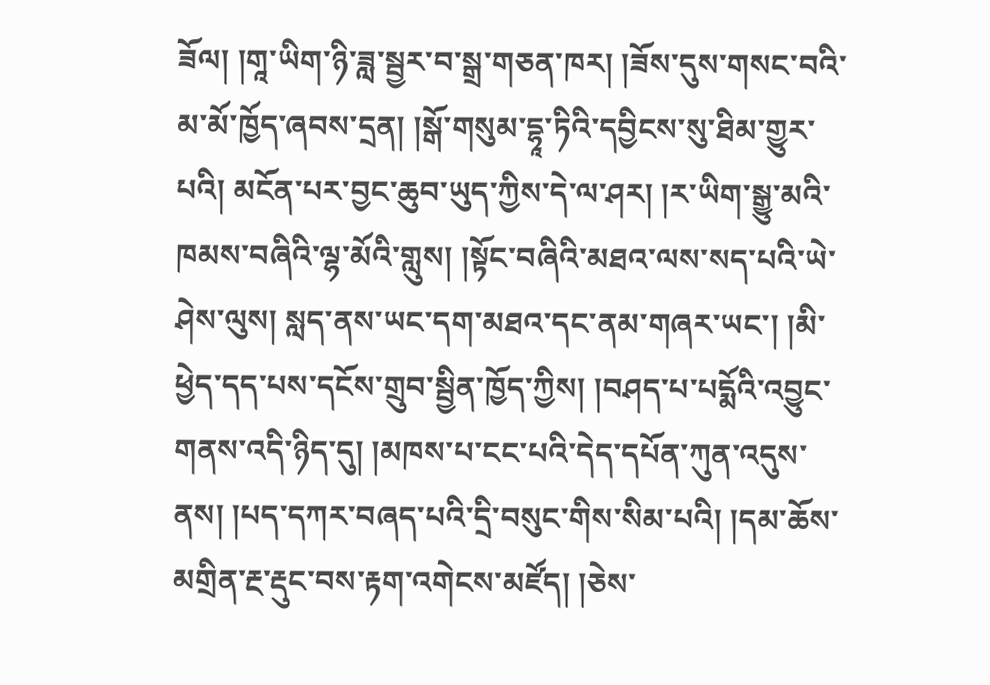ཟོལ། །གཱ་ཡིག་ཉི་ཟླ་སྦྱར་བ་སྒྲ་གཅན་ཁར། །ཟོས་དུས་གསང་བའི་མ་མོ་ཁྱོད་ཞབས་དྲན། །སྒོ་གསུམ་དྷཱ་ཏིའི་དབྱིངས་སུ་ཐིམ་གྱུར་པའི། མངོན་པར་བྱང་ཆུབ་ཡུད་ཀྱིས་དེ་ལ་ཤར། །ར་ཡིག་སྒྱུ་མའི་ཁམས་བཞིའི་ལྷ་མོའི་གླུས། །སྟོང་བཞིའི་མཐའ་ལས་སད་པའི་ཡེ་ཤེས་ལུས། སླད་ནས་ཡང་དག་མཐའ་དང་ནམ་གཞར་ཡང་། །མི་ཕྱེད་དད་པས་དངོས་གྲུབ་སྦྱིན་ཁྱོད་ཀྱིས། །བཤད་པ་པདྨོའི་འབྱུང་གནས་འདི་ཉིད་དུ། །མཁས་པ་ངང་པའི་དེད་དཔོན་ཀུན་འདུས་ནས། །པད་དཀར་བཞད་པའི་དྲི་བསུང་གིས་སིམ་པའི། །དམ་ཆོས་མགྲིན་རྔ་རྡུང་བས་རྟག་འགེངས་མཛོད། །ཅེས་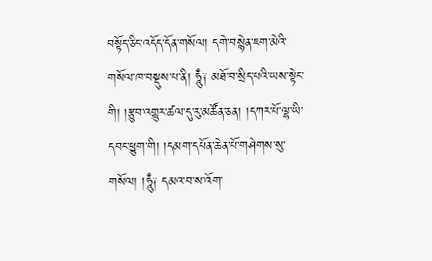བསྟོད་ཅིང་འདོད་དོན་གསོལ། དགེ་བསྙེན་ཇག་མེའི་གསོལ་ཁ་བསྡུས་པ་ནི། ཧཱུྃ༑ མཐོ་བ་སྲིད་པའི་ཡས་སྟེང་གི། །རྩུབ་འགྱུར་ཚལ་དུ་རུ་མཚོན་ཅན། །དཀར་པོ་ལྷ་ཡི་དབང་ཕྱུག་གི། །དམག་དཔོན་ཆེན་པོ་གཤེགས་སུ་གསོལ། །ཧཱུྃ༑ དམའ་བ་ས་འོག་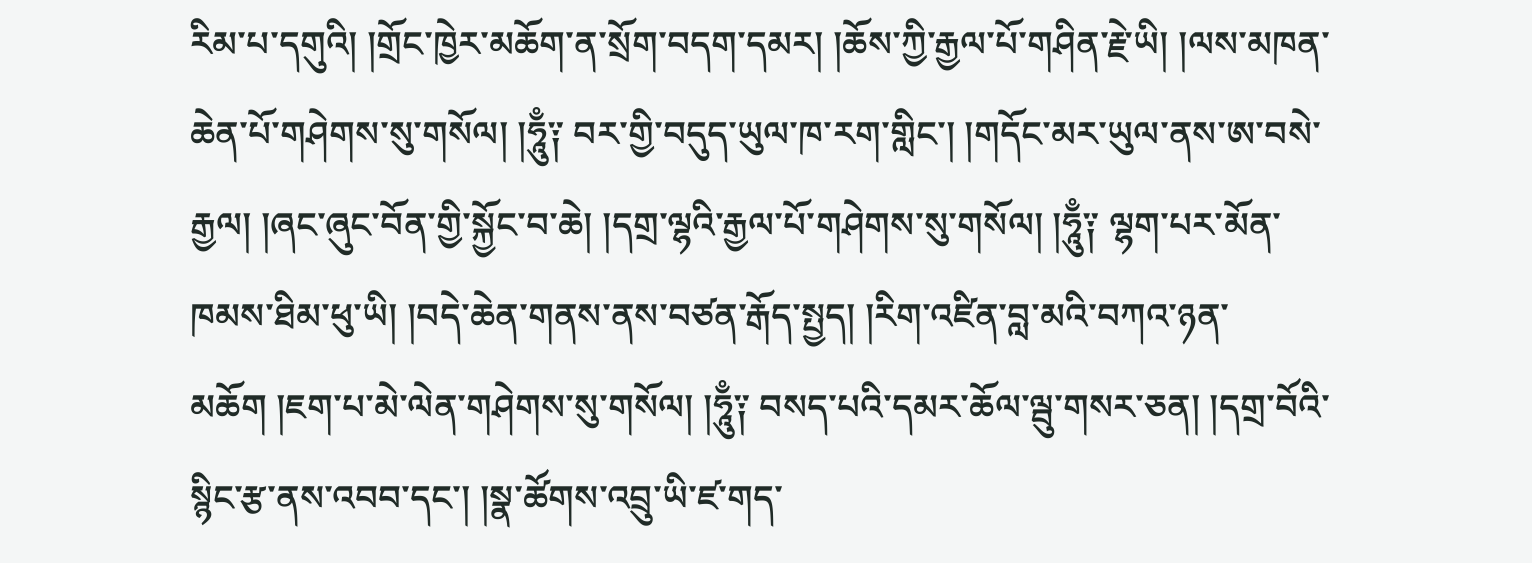རིམ་པ་དགུའི། །གྲོང་ཁྱེར་མཆོག་ན་སྲོག་བདག་དམར། །ཆོས་ཀྱི་རྒྱལ་པོ་གཤིན་རྗེ་ཡི། །ལས་མཁན་ཆེན་པོ་གཤེགས་སུ་གསོལ། །ཧཱུྃ༑ བར་གྱི་བདུད་ཡུལ་ཁ་རག་གླིང་། །གདོང་མར་ཡུལ་ནས་ཨ་བསེ་རྒྱལ། །ཞང་ཞུང་བོན་གྱི་སྐྱོང་བ་ཆེ། །དགྲ་ལྷའི་རྒྱལ་པོ་གཤེགས་སུ་གསོལ། །ཧཱུྃ༑ ལྷག་པར་མོན་ཁམས་ཐིམ་ཕུ་ཡི། །བདེ་ཆེན་གནས་ནས་བཙན་རྒོད་སྤྱད། །རིག་འཛིན་བླ་མའི་བཀའ་ཉན་མཆོག །ཇག་པ་མེ་ལེན་གཤེགས་སུ་གསོལ། །ཧཱུྃ༑ བསད་པའི་དམར་ཆོལ་ལྦུ་གསར་ཅན། །དགྲ་བོའི་སྙིང་རྩ་ནས་འབབ་དང་། །སྣ་ཚོགས་འབྲུ་ཡི་ཛ་གད་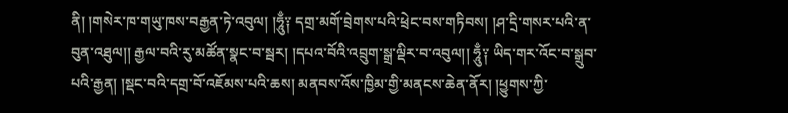ནི། །གསེར་ཁ་གཡུ་ཁས་བརྒྱན་ཏེ་འབུལ། །ཧཱུྃ༑ དགྲ་མགོ་བྲེགས་པའི་ཕྲེང་བས་གཏིབས། །ཤ་དྲི་གསར་པའི་ན་བུན་འཐུལ།། རྒྱལ་བའི་རུ་མཚོན་སྣང་བ་སྦར། །དཔའ་བོའི་འབྲུག་སྒྲ་ལྡིར་བ་འབུལ།། ཧཱུྃ༑ ཡིད་གར་འོང་བ་སྒྲུབ་པའི་རྒྱན། །སྡང་བའི་དགྲ་བོ་འཇོམས་པའི་ཆས། མནབས་འོས་ཁྱིམ་གྱི་མནངས་ཆེན་ནོར། །ཕྱུགས་ཀྱི་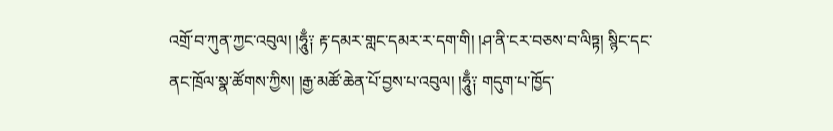འགྲོ་བ་ཀུན་ཀྱང་འབུལ། །ཧཱུྃ༑ རྟ་དམར་གླང་དམར་ར་དག་གི། །ཤ་ནི་ངར་བཅས་བ་ལིཏྟ། སྙིང་དང་ནང་ཁྲོལ་སྣ་ཚོགས་ཀྱིས། །རྒྱ་མཚོ་ཆེན་པོ་བྱས་པ་འབུལ། །ཧཱུྃ༑ གདུག་པ་ཁྱོད་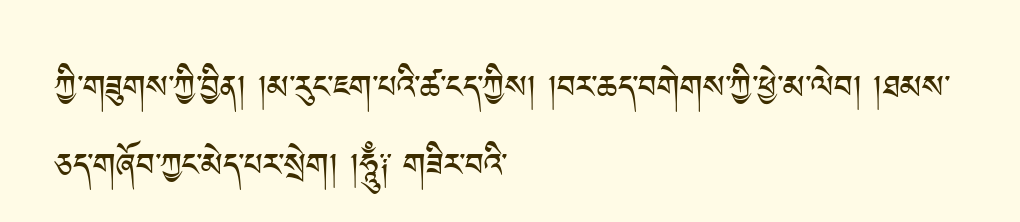ཀྱི་གཟུགས་ཀྱི་བྱིན། །མ་རུང་ཇག་པའི་ཚ་ངད་ཀྱིས། །བར་ཆད་བགེགས་ཀྱི་ཕྱེ་མ་ལེབ། །ཐམས་ཅད་གཞོབ་ཀྱང་མེད་པར་སྲེག། །ཧཱུྃ༑ གཟིར་བའི་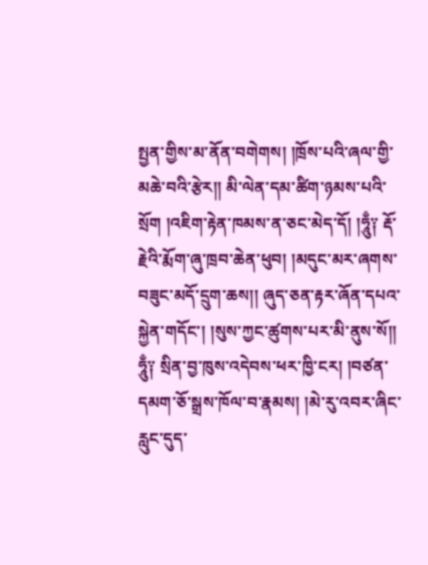སྤྱན་གྱིས་མ་ནོན་བགེགས། །ཁྲོས་པའི་ཞལ་གྱི་མཆེ་བའི་རྩེར།། མི་ལེན་དམ་ཚིག་ཉམས་པའི་སྲོག །འཇིག་རྟེན་ཁམས་ན་ཅང་མེད་དོ། །ཧཱུྃ༑ རྡོ་རྗེའི་རྨོག་ཞུ་ཁྲབ་ཆེན་ཕུབ། །མདུང་མར་ཞགས་བཟུང་མདོ་དྲུག་ཆས།། ཞུད་ཅན་རྟར་ཞོན་དཔའ་སྐྱེན་གདོང་། །སུས་ཀྱང་ཚུགས་པར་མི་ནུས་སོ།། ཧཱུྃ༑ སྲིན་བྱ་ཁུས་འདེབས་ཕར་ཁྱི་ངར། །བཙན་དམག་ཅོ་སྒྲས་ཁོལ་བ་རྣམས། །མེ་རུ་འབར་ཞིང་རླུང་དུད་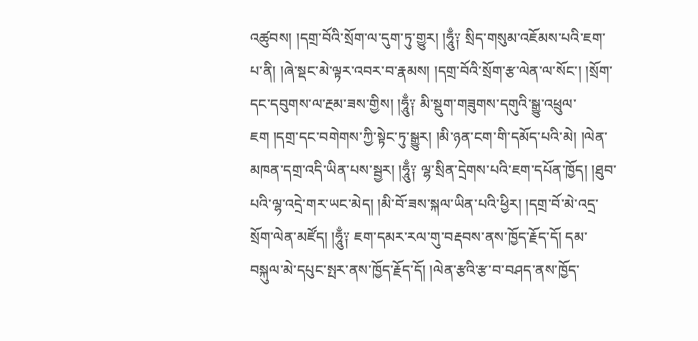འཚུབས། །དགྲ་བོའི་སྲོག་ལ་དུག་ཏུ་གྱུར། །ཧཱུྃ༑ སྲིད་གསུམ་འཇོམས་པའི་ཇག་པ་ནི། །ཞེ་སྡང་མེ་ལྟར་འབར་བ་རྣམས། །དགྲ་བོའི་སྲོག་རྩ་ལེན་ལ་སོང་། །སྲོག་དང་དབུགས་ལ་རྔམ་ཟས་གྱིས། །ཧཱུྃ༑ མི་སྡུག་གཟུགས་དགུའི་སྒྱུ་འཕྲུལ་ཇག །དགྲ་དང་བགེགས་ཀྱི་སྟེང་ཏུ་སྒྱུར། །མི་ཉན་ངག་གི་དམོད་པའི་མེ། །ལེན་མཁན་དགྲ་འདི་ཡིན་པས་སྦྱར། །ཧཱུྃ༑ ལྷ་སྲིན་དྲེགས་པའི་ཇག་དཔོན་ཁྱོད། །ཐུབ་པའི་ལྷ་འདྲེ་གར་ཡང་མེད། །མི་བོ་ཟས་སྐལ་ཡིན་པའི་ཕྱིར། །དགྲ་བོ་མེ་འདྲ་སྲོག་ལེན་མཛོད། །ཧཱུྃ༑ ཇག་དམར་རལ་གུ་བརྡབས་ནས་ཁྱོད་རྗོད་དོ། དམ་བསྐུལ་མེ་དཔུང་སྤར་ནས་ཁྱོད་རྗོད་དོ། །ལེན་རྩའི་རྩ་བ་བཤད་ནས་ཁྱོད་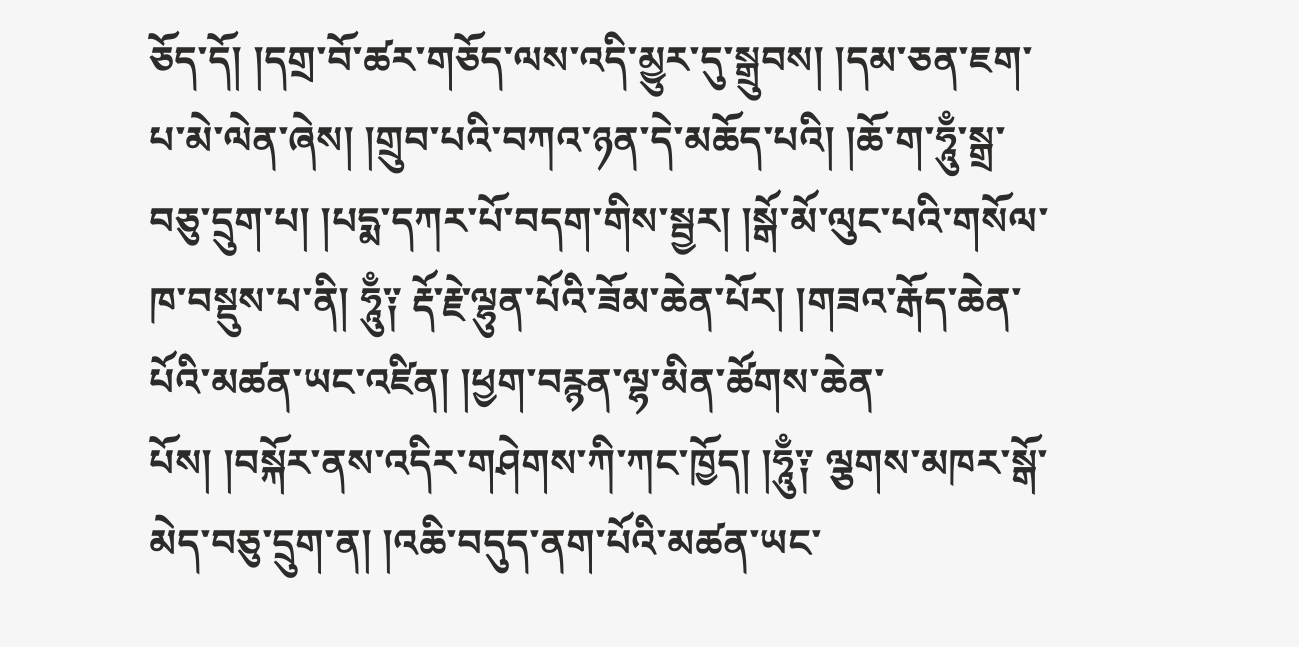ཅོད་དོ། །དགྲ་བོ་ཚར་གཅོད་ལས་འདི་མྱུར་དུ་སྒྲུབས། །དམ་ཅན་ཇག་པ་མེ་ལེན་ཞེས། །གྲུབ་པའི་བཀའ་ཉན་དེ་མཆོད་པའི། །ཆོ་ག་ཧཱུྃ་སྒྲ་བཅུ་དྲུག་པ། །པདྨ་དཀར་པོ་བདག་གིས་སྦྱར། །སྒོ་མོ་ལུང་པའི་གསོལ་ཁ་བསྡུས་པ་ནི། ཧཱུྃ༑ རྡོ་རྗེ་ལྷུན་པོའི་ཟོམ་ཆེན་པོར། །གཟའ་རྒོད་ཆེན་པོའི་མཚན་ཡང་འཛིན། །ཕྱག་བརྙན་ལྷ་མིན་ཚོགས་ཆེན་པོས། །བསྐོར་ནས་འདིར་གཤེགས་ཀི་ཀང་ཁྱོད། །ཧཱུྃ༑ ལྕགས་མཁར་སྒོ་མེད་བཅུ་དྲུག་ན། །འཆི་བདུད་ནག་པོའི་མཚན་ཡང་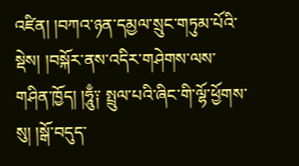འཛིན། །བཀའ་ཉན་དམྱལ་སྲུང་གཏུམ་པོའི་སྡེས། །བསྐོར་ནས་འདིར་གཤེགས་ལས་གཤིན་ཁྱོད། །ཧཱུྃ༑ སྤྲུལ་པའི་ཞིང་གི་ལྷོ་ཕྱོགས་སུ། །སྒོ་བདུད་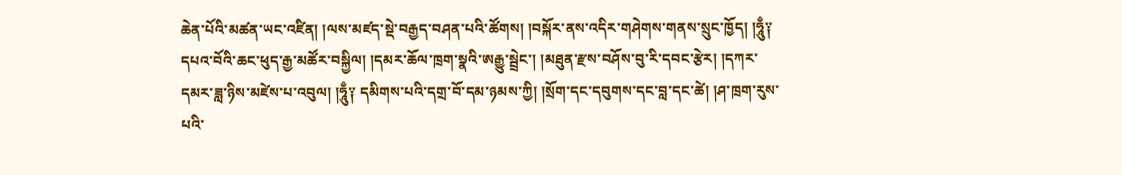ཆེན་པོའི་མཚན་ཡང་འཛིན། །ལས་མཛད་སྡེ་བརྒྱད་བཤན་པའི་ཚོགས། །བསྐོར་ནས་འདིར་གཤེགས་གནས་སྲུང་ཁྱོད། །ཧཱུྃ༑ དཔའ་བོའི་ཆང་ཕུད་རྒྱ་མཚོར་བསྐྱིལ། །དམར་ཆོལ་ཁྲག་སྣའི་ཨརྒྱུ་སྦྲེང་། །མཐུན་རྫས་བཤོས་བུ་རི་དབང་རྩེར། །དཀར་དམར་ཟླ་ཉིས་མཛེས་པ་འབུལ། །ཧཱུྃ༑ དམིགས་པའི་དགྲ་བོ་དམ་ཉམས་ཀྱི། །སྲོག་དང་དབུགས་དང་བླ་དང་ཚེ། །ཤ་ཁྲག་རུས་པའི་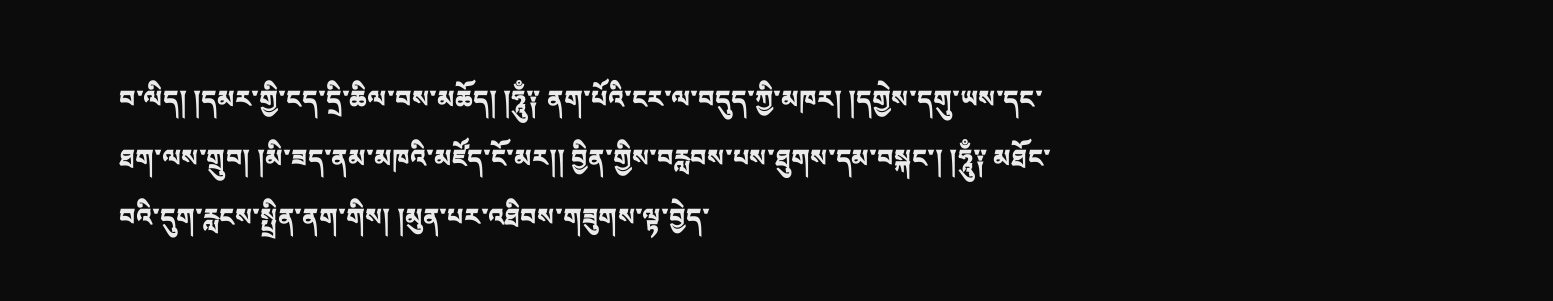བ་ལིད། །དམར་གྱི་ངད་དྲི་ཆིལ་བས་མཆོད། །ཧཱུྃ༑ ནག་པོའི་ངར་ལ་བདུད་ཀྱི་མཁར། །དགྱེས་དགུ་ཡས་དང་ཐག་ལས་གྲུབ། །མི་ཟད་ནམ་མཁའི་མཛོད་ངོ་མར།། བྱིན་གྱིས་བརླབས་པས་ཐུགས་དམ་བསྐང་། །ཧཱུྃ༑ མཐོང་བའི་དུག་རླངས་སྤྲིན་ནག་གིས། །མུན་པར་འཐིབས་གཟུགས་ལྟ་བྱེད་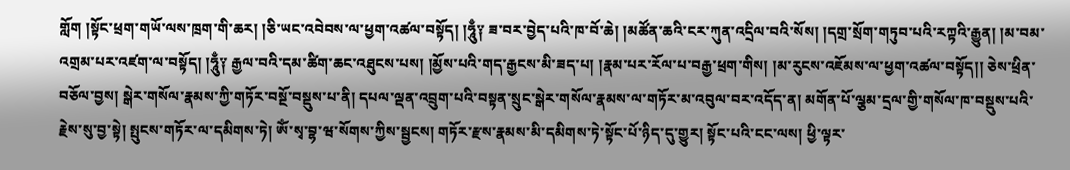གློག །སྟོང་ཕྲག་གཡོ་ལས་ཁྲག་གི་ཆར། །ཅི་ཡང་འབེབས་ལ་ཕྱག་འཚལ་བསྟོད། །ཧཱུྃ༑ ཟ་བར་བྱེད་པའི་ཁ་བོ་ཆེ། །མཚོན་ཆའི་ངར་ཀུན་འདྲིལ་བའི་སོས། །དགྲ་སྲོག་གཏུབ་པའི་རཀྟའི་རྒྱུན། །མ་བམ་འགྲམ་པར་འཛག་ལ་བསྟོད། །ཧཱུྃ༑ རྒྱལ་བའི་དམ་ཚིག་ཆང་འཐུངས་པས། །མྱོས་པའི་གད་རྒྱངས་མི་ཟད་པ། །རྣམ་པར་རོལ་པ་བརྒྱ་ཕྲག་གིས། །མ་རུངས་འཇོམས་ལ་ཕྱག་འཚལ་བསྟོད།། ཅེས་ཕྲིན་བཅོལ་བྱས། སྒེར་གསོལ་རྣམས་ཀྱི་གཏོར་བསྔོ་བསྡུས་པ་ནི། དཔལ་ལྡན་འབྲུག་པའི་བསྟན་སྲུང་སྒེར་གསོལ་རྣམས་ལ་གཏོར་མ་འབུལ་བར་འདོད་ན། མགོན་པོ་ལྕམ་དྲལ་གྱི་གསོལ་ཁ་བསྡུས་པའི་རྗེས་སུ་བྱ་སྟེ། སྤུངས་གཏོར་ལ་དམིགས་ཏེ། ཨོཾ་སྭ་བྷ་ཝ་སོགས་ཀྱིས་སྦྱངས། གཏོར་རྫས་རྣམས་མི་དམིགས་ཏེ་སྟོང་པོ་ཉིད་དུ་གྱུར། སྟོང་པའི་ངང་ལས། ཕྱི་ལྟར་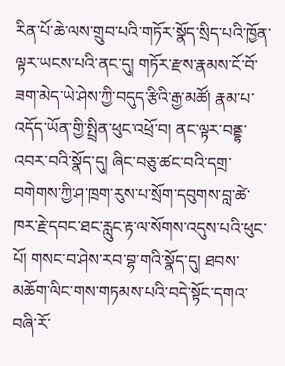རིན་པོ་ཆེ་ལས་གྲུབ་པའི་གཏོར་སྣོད་སྲིད་པའི་ཁྱོན་ལྟར་ཡངས་པའི་ནང་དུ། གཏོར་རྫས་རྣམས་ངོ་བོ་ཟག་མེད་ཡེ་ཤེས་ཀྱི་བདུད་རྩིའི་རྒྱ་མཚོ། རྣམ་པ་འདོད་ཡོན་གྱི་སྤྲིན་ཕུང་འཕྲོ་བ། ནང་ལྟར་བནྡྷ་འབར་བའི་སྣོད་དུ། ཞིང་བཅུ་ཚང་བའི་དགྲ་བགེགས་ཀྱི་ཤ་ཁྲག་རུས་པ་སྲོག་དབུགས་བླ་ཚེ་ཁར་རྗེ་དབང་ཐང་རླུང་རྟ་ལ་སོགས་འདུས་པའི་ཕུང་པོ། གསང་བ་ཤེས་རབ་བྷ་གའི་སྣོད་དུ། ཐབས་མཆོག་ལིང་གས་གཏམས་པའི་བདེ་སྟོང་དགའ་བཞི་རོ་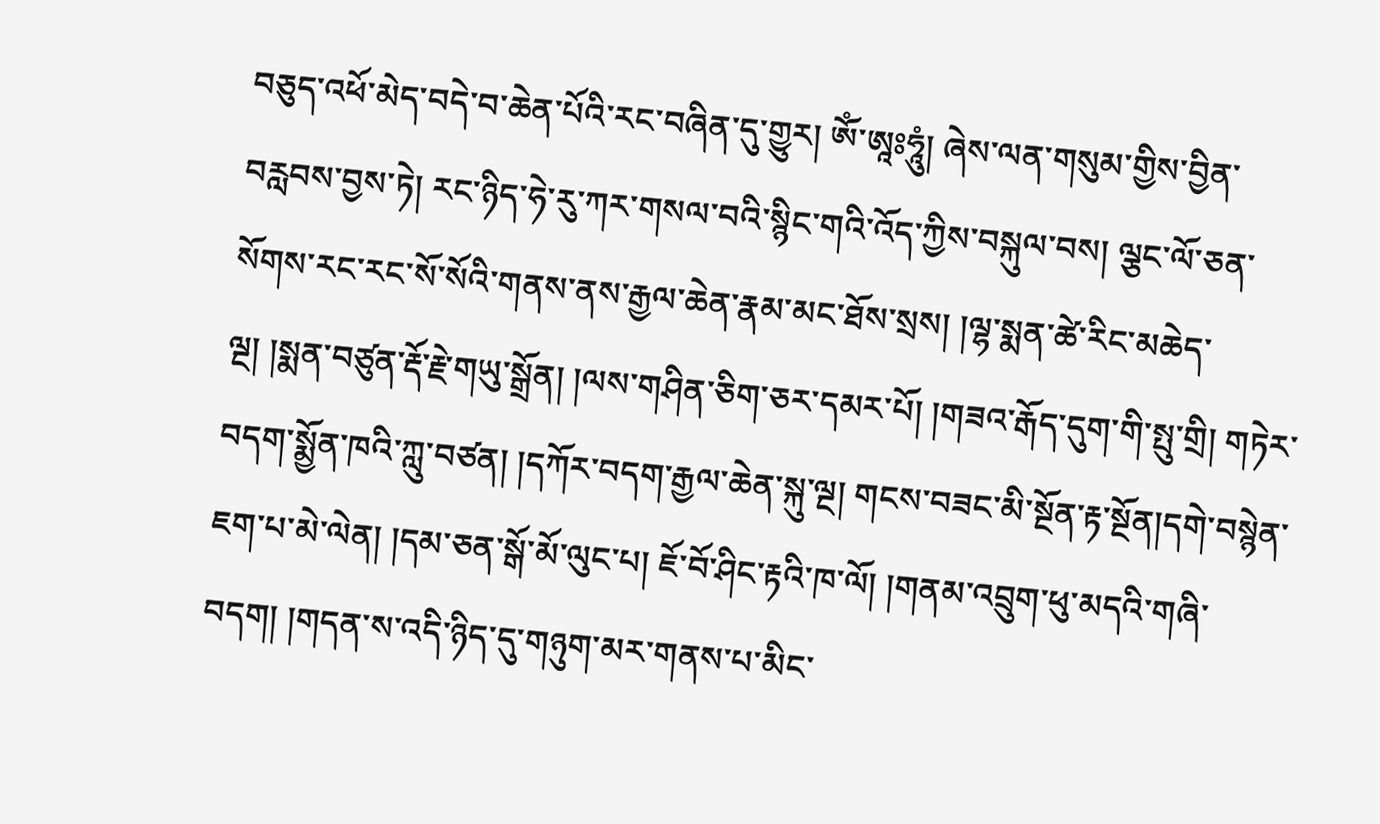བཅུད་འཕོ་མེད་བདེ་བ་ཆེན་པོའི་རང་བཞིན་དུ་གྱུར། ཨོཾ་ཨཱཿཧཱུཾ། ཞེས་ལན་གསུམ་གྱིས་བྱིན་བརླབས་བྱས་ཏེ། རང་ཉིད་ཧེ་རུ་ཀར་གསལ་བའི་སྙིང་གའི་འོད་ཀྱིས་བསྐུལ་བས། ལྕང་ལོ་ཅན་སོགས་རང་རང་སོ་སོའི་གནས་ནས་རྒྱལ་ཆེན་རྣམ་མང་ཐོས་སྲས། །ལྷ་སྨན་ཚེ་རིང་མཆེད་ལྔ། །སྨན་བཙུན་རྡོ་རྗེ་གཡུ་སྒྲོན། །ལས་གཤིན་ཅིག་ཅར་དམར་པོ། །གཟའ་རྒོད་དུག་གི་སྤུ་གྲི། གཏེར་བདག་སྨྱོན་ཁའི་ཀླུ་བཙན། །དཀོར་བདག་རྒྱལ་ཆེན་སྐུ་ལྔ། གངས་བཟང་མི་སྔོན་རྟ་སྔོན།དགེ་བསྙེན་ཇག་པ་མེ་ལེན། །དམ་ཅན་སྒོ་མོ་ལུང་པ། ཇོ་བོ་ཤིང་རྟའི་ཁ་ལོ། །གནམ་འབྲུག་ཕུ་མདའི་གཞི་བདག། །གདན་ས་འདི་ཉིད་དུ་གཉུག་མར་གནས་པ་མིང་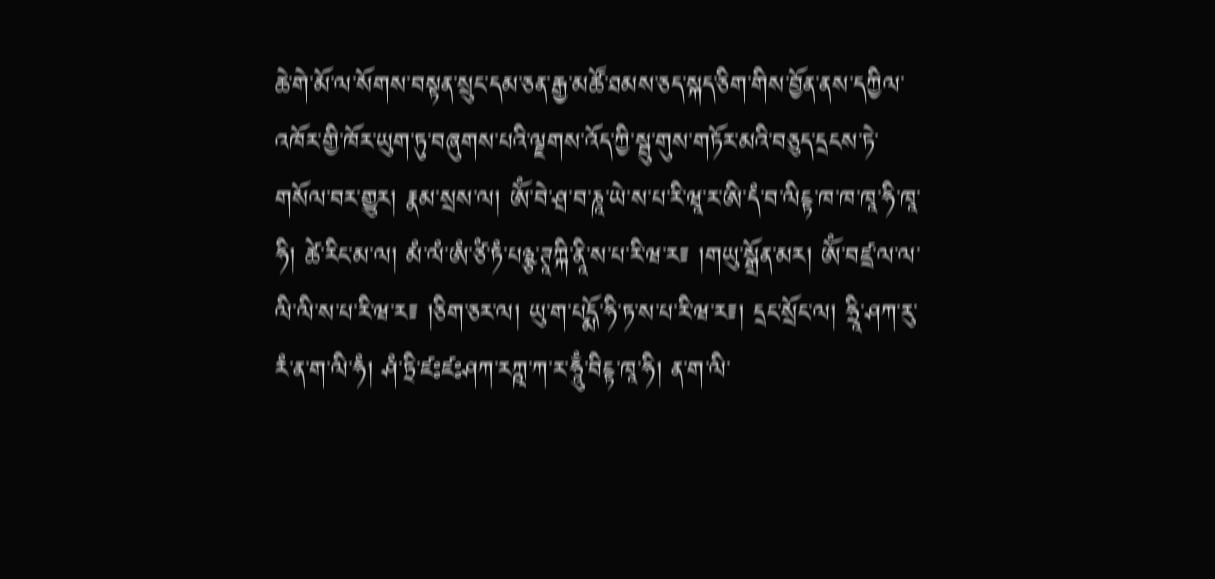ཆེ་གེ་མོ་ལ་སོགས་བསྟན་སྲུང་དམ་ཅན་རྒྱ་མཚོ་ཐམས་ཅད་སྐད་ཅིག་གིས་བྱོན་ནས་དཀྱིལ་འཁོར་གྱི་ཁོར་ཡུག་ཏུ་བཞུགས་པའི་ལྗགས་འོད་ཀྱི་སྦུ་གུས་གཏོར་མའི་བཅུད་དྲངས་ཏེ་གསོལ་བར་གྱུར། རྣམ་སྲས་ལ། ཨོཾ་བེ་ཤྲ་བ་ཎཱ་ཡེ་ས་པ་རི་ཝཱ་ར་ཨི་དཾ་བ་ལིངྟ་ཁ་ཁ་ཁཱ་ཧི་ཁཱ་ཧི། ཚེ་རིང་མ་ལ། མཾ་ལཾ་ཨཾ་ཙཾ་ཏཾ་པཉྩ་ཊཱཀྐི་ནཱི་ས་པ་རི་ཝ་ར༴ །གཡུ་སྒྲོན་མར། ཨོཾ་བཛྲ་ལ་ལ་ལི་ལི་ས་པ་རི་ཝ་ར༴ །ཅིག་ཅར་ལ། ཡུ་ག་པདྨོ་ཧི་ཏ་ས་པ་རི་ཝ་ར༴། དྲང་སྲོང་ལ། ཧྲཱི་ཤཀ་རུ་རཾ་ན་ག་ལི་ཧཾ། ཤཾ་ཏྲི་ཛཿཛཿཤཀ་རཀྵ་ཀ་ར་ཧཱུྃ་བིངྟ་ཁཱ་ཧི། ན་ག་ལི་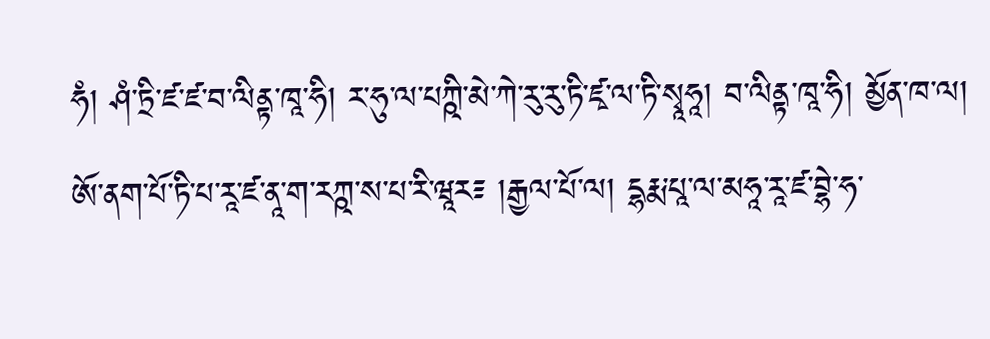ཧཾ། ཤཾ་ཏྲི་ཛ་ཛ་བ་ལིནྟ་ཁཱ་ཧི། ར་ཧུ་ལ་པཀྵི་མེ་ཀེ་རུ་རུ་ཏི་ཛྭ་ལ་ཏི་སྭཱཧཱ། བ་ལིནྟ་ཁཱ་ཧི། མྱོན་ཁ་ལ། ཨོ་ནག་པོ་ཏི་པ་རཱ་ཛ་ནཱ་ག་རཀྵ་ས་པ་རི་ཝཱར༴ །རྒྱལ་པོ་ལ། དྷརྨ་པཱ་ལ་མཧཱ་རཱ་ཛ་བྷེ་ཧ་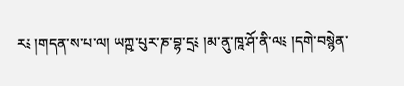ར༴ །གདན་ས་པ་ལ། ཡཀྵ་པུར་ཎ་བྷ་དྲ༴ །མ་ནུ་ཁཱ་ཤོ་ནི་ལ༴ །དགེ་བསྙེན་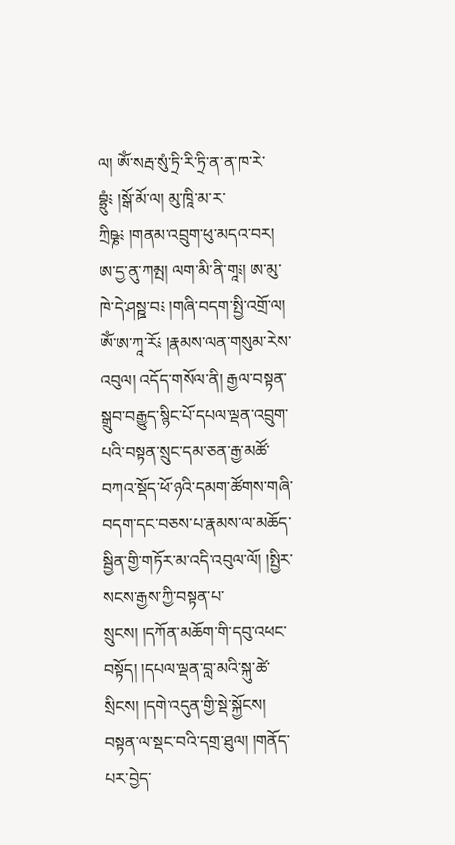ལ། ཨོཾ་སརྦ་སུཾ་ཏྲི་རི་ཏྲི་ན་ན་ཁ་རེ་བྷྲུཾ༴ །སྒོ་མོ་ལ། མུ་ཁཱི་མ་ར་ཀྲིཥྞ༴ །གནམ་འབྲུག་ཕུ་མདའ་བར། ཨ་དྱ་ནུ་ཀམྤ། ལག་མི་ནི་གཱ༴། ཨ་མུ་ཁེ་དེ་ཤསྛ་བ༴ །གཞི་བདག་སྤྱི་འགྲོ་ལ། ཨོཾ་ཨ་ཀཱ་རོ༴ །རྣམས་ལན་གསུམ་རེས་འབུལ། འདོད་གསོལ་ནི། རྒྱལ་བསྟན་སྒྲུབ་བརྒྱུད་སྙིང་པོ་དཔལ་ལྡན་འབྲུག་པའི་བསྟན་སྲུང་དམ་ཅན་རྒྱ་མཚོ་བཀའ་སྡོད་ཕོ་ཉའི་དམག་ཚོགས་གཞི་བདག་དང་བཅས་པ་རྣམས་ལ་མཆོད་སྦྱིན་གྱི་གཏོར་མ་འདི་འབུལ་ལོ། །སྤྱིར་སངས་རྒྱས་ཀྱི་བསྟན་པ་སྲུངས། །དཀོན་མཆོག་གི་དབུ་འཕང་བསྟོད། །དཔལ་ལྡན་བླ་མའི་སྐུ་ཚེ་སྲིངས། །དགེ་འདུན་གྱི་སྡེ་སྐྱོངས། བསྟན་ལ་སྡང་བའི་དགྲ་ཐུལ། །གནོད་པར་བྱེད་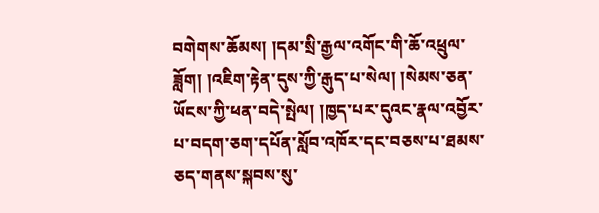བགེགས་ཆོམས། །དམ་སྲི་རྒྱལ་འགོང་གི་ཆོ་འཕྲུལ་ཟློག། །འཇིག་རྟེན་དུས་ཀྱི་རྒུད་པ་སེལ། །སེམས་ཅན་ཡོངས་ཀྱི་ཕན་བདེ་སྤེལ། །ཁྱད་པར་དུའང་རྣལ་འབྱོར་པ་བདག་ཅག་དཔོན་སློབ་འཁོར་དང་བཅས་པ་ཐམས་ཅད་གནས་སྐབས་སུ་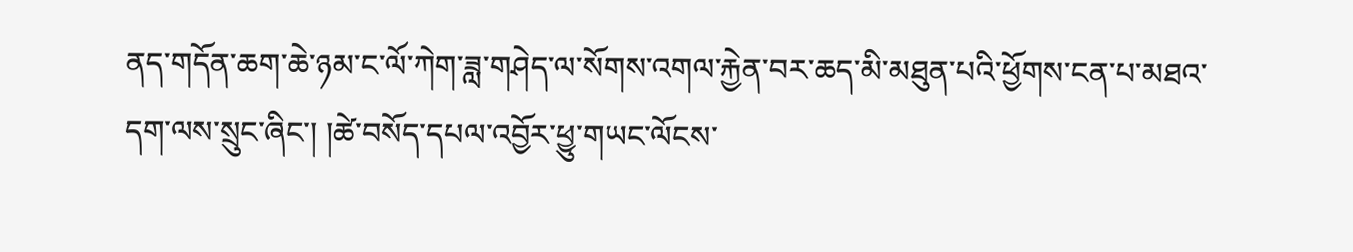ནད་གདོན་ཆག་ཆེ་ཉམ་ང་ལོ་ཀེག་ཟླ་གཤེད་ལ་སོགས་འགལ་རྐྱེན་བར་ཆད་མི་མཐུན་པའི་ཕྱོགས་ངན་པ་མཐའ་དག་ལས་སྲུང་ཞིང་། །ཚེ་བསོད་དཔལ་འབྱོར་ཕྱུ་གཡང་ལོངས་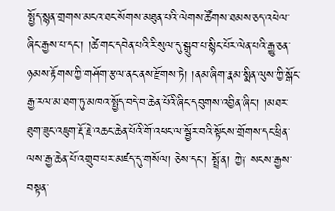སྤྱོད་སྙན་གྲགས་མངའ་ཐང་སོགས་མཐུན་པའི་ལེགས་ཚོགས་ཐམས་ཅད་འཕེལ་ཞིང་རྒྱས་པ་དང་། །ཚེ་གང་དབེན་པའི་རི་སུལ་དུ་སྒྲུབ་པ་སྙིང་པོར་ལེན་པའི་རྒྱུ་ཅན་ཉམས་རྟོགས་ཀྱི་གཤོག་རྩལ་ནང་ནས་རྫོགས་ཏེ། །ནམ་ཞིག་རྣམ་སྨིན་ལུས་ཀྱི་སྒོང་རྒྱ་རལ་མ་ཐག་ཏུ་མཁའ་སྤྱོད་བདེ་བ་ཆེན་པོའི་ཞིང་དབུགས་འབྱིན་ཞིང་། །མཐར་ཐུག་ཟུང་འཇུག་རྡོ་རྗེ་འཆང་ཆེན་པོའི་གོ་འཕང་ལ་སྦྱོར་བའི་སྟོངས་གྲོགས་དང་ཕྲིན་ལས་རྒྱ་ཆེན་པོ་འགྲུབ་པར་མཛད་དུ་གསོལ། ཅེས་དང་། སྤྲོ་ན། ཀྱེ༑ སངས་རྒྱས་བསྟན་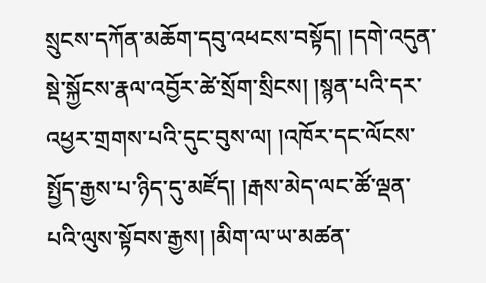སྲུངས་དཀོན་མཆོག་དབུ་འཕངས་བསྟོད། །དགེ་འདུན་སྡེ་སྐྱོངས་རྣལ་འབྱོར་ཚེ་སྲོག་སྲིངས། །སྙན་པའི་དར་འཕྱར་གྲགས་པའི་དུང་བུས་ལ། །འཁོར་དང་ལོངས་སྤྱོད་རྒྱས་པ་ཉིད་དུ་མཛོད། །རྒས་མེད་ལང་ཚོ་ལྡན་པའི་ལུས་སྟོབས་རྒྱས། །མིག་ལ་ཡ་མཚན་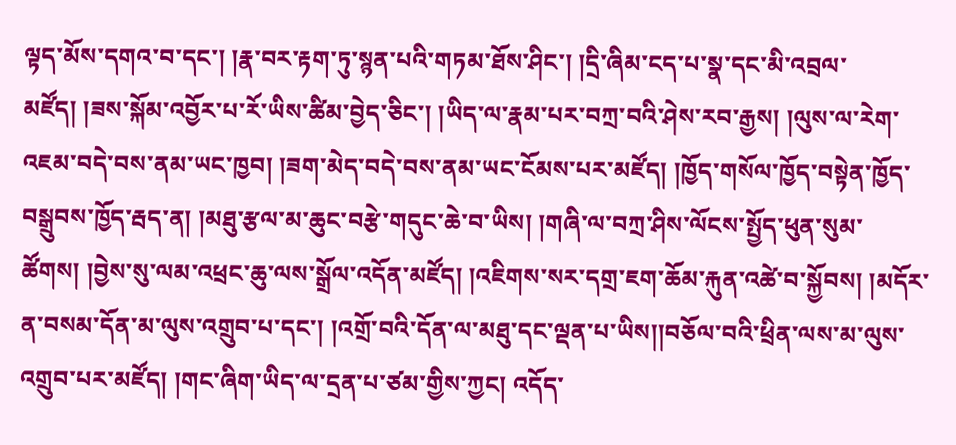ལྟད་མོས་དགའ་བ་དང་། །རྣ་བར་རྟག་ཏུ་སྙན་པའི་གཏམ་ཐོས་ཤིང་། །དྲི་ཞིམ་ངད་པ་སྣ་དང་མི་འབྲལ་མཛོད། །ཟས་སྐོམ་འབྱོར་པ་རོ་ཡིས་ཚིམ་བྱེད་ཅིང་། །ཡིད་ལ་རྣམ་པར་བཀྲ་བའི་ཤེས་རབ་རྒྱས། །ལུས་ལ་རེག་འཇམ་བདེ་བས་ནམ་ཡང་ཁྱབ། །ཟག་མེད་བདེ་བས་ནམ་ཡང་ངོམས་པར་མཛོད། །ཁྱོད་གསོལ་ཁྱོད་བསྟེན་ཁྱོད་བསྒྲུབས་ཁྱོད་རྦད་ན། །མཐུ་རྩལ་མ་ཆུང་བརྩེ་གདུང་ཆེ་བ་ཡིས། །གཞི་ལ་བཀྲ་ཤིས་ལོངས་སྤྱོད་ཕུན་སུམ་ཚོགས། །བྱེས་སུ་ལམ་འཕྲང་ཆུ་ལས་སྒྲོལ་འདོན་མཛོད། །འཇིགས་སར་དགྲ་ཇག་ཆོམ་རྐུན་འཚེ་བ་སྐྱོབས། །མདོར་ན་བསམ་དོན་མ་ལུས་འགྲུབ་པ་དང་། །འགྲོ་བའི་དོན་ལ་མཐུ་དང་ལྡན་པ་ཡིས།།བཅོལ་བའི་ཕྲིན་ལས་མ་ལུས་འགྲུབ་པར་མཛོད། །གང་ཞིག་ཡིད་ལ་དྲན་པ་ཙམ་གྱིས་ཀྱང། འདོད་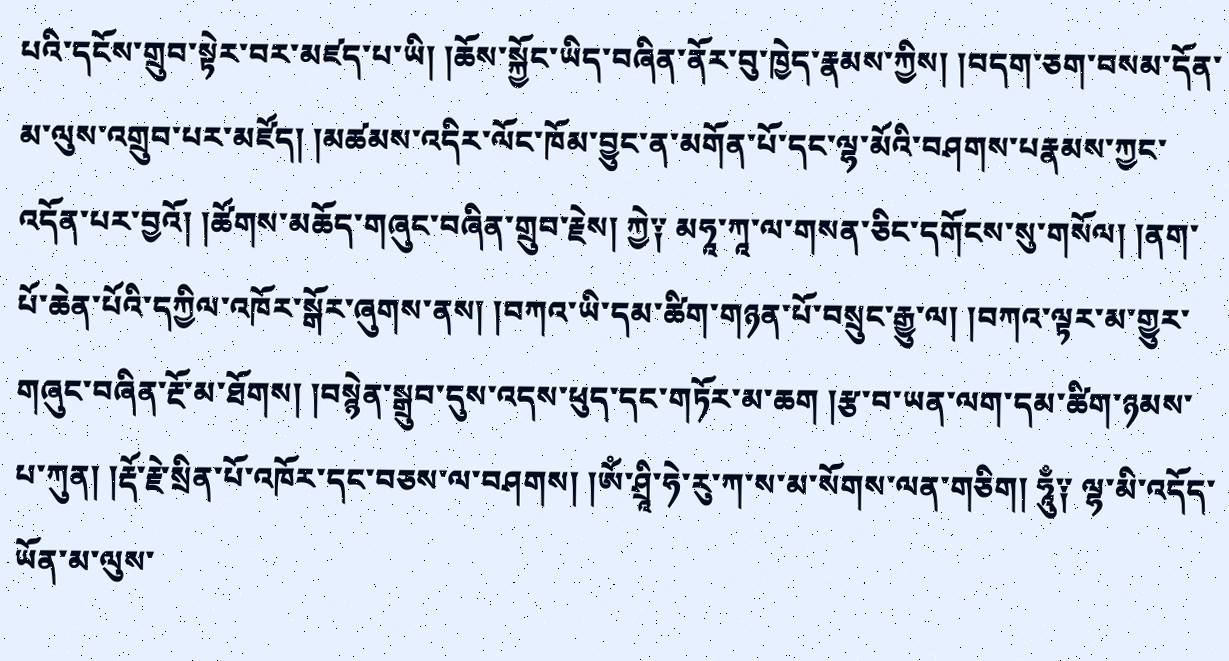པའི་དངོས་གྲུབ་སྟེར་བར་མཛད་པ་ཡི། །ཆོས་སྐྱོང་ཡིད་བཞིན་ནོར་བུ་ཁྱེད་རྣམས་ཀྱིས། །བདག་ཅག་བསམ་དོན་མ་ལུས་འགྲུབ་པར་མཛོད། །མཚམས་འདིར་ལོང་ཁོམ་བྱུང་ན་མགོན་པོ་དང་ལྷ་མོའི་བཤགས་པརྣམས་ཀྱང་འདོན་པར་བྱའོ། །ཚོགས་མཆོད་གཞུང་བཞིན་གྲུབ་རྗེས། ཀྱེ༑ མཧཱ་ཀཱ་ལ་གསན་ཅིང་དགོངས་སུ་གསོལ། །ནག་པོ་ཆེན་པོའི་དཀྱིལ་འཁོར་སྒོར་ཞུགས་ནས། །བཀའ་ཡི་དམ་ཚིག་གཉན་པོ་བསྲུང་རྒྱུ་ལ། །བཀའ་ལྟར་མ་གྱུར་གཞུང་བཞིན་རྔོ་མ་ཐོགས། །བསྙེན་སྒྲུབ་དུས་འདས་ཕུད་དང་གཏོར་མ་ཆག །རྩ་བ་ཡན་ལག་དམ་ཚིག་ཉམས་པ་ཀུན། །རྡོ་རྗེ་སྲིན་པོ་འཁོར་དང་བཅས་ལ་བཤགས། །ༀ་ཤྲཱི་ཧེ་རུ་ཀ་ས་མ་སོགས་ལན་གཅིག། ཧཱུྃ༑ ལྷ་མི་འདོད་ཡོན་མ་ལུས་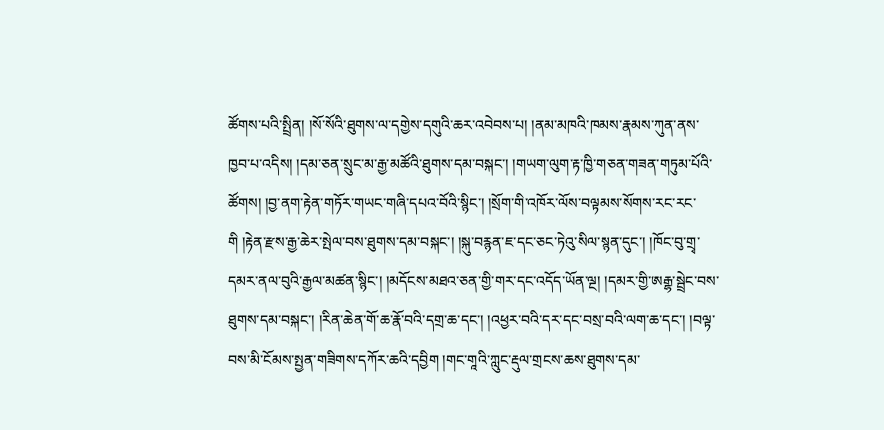ཚོགས་པའི་སྤྲིན། །སོ་སོའི་ཐུགས་ལ་དགྱེས་དགུའི་ཆར་འབེབས་པ། །ནམ་མཁའི་ཁམས་རྣམས་ཀུན་ནས་ཁྱབ་པ་འདིས། །དམ་ཅན་སྲུང་མ་རྒྱ་མཚོའི་ཐུགས་དམ་བསྐང་། །གཡག་ལུག་རྟ་ཁྱི་གཅན་གཟན་གཏུམ་པོའི་ཚོགས། །བྱ་ནག་རྟེན་གཏོར་གཡང་གཞི་དཔའ་བོའི་སྙིང་། །སྲོག་གི་འཁོར་ལོས་བལྟམས་སོགས་རང་རང་གི །རྟེན་རྫས་རྒྱ་ཆེར་སྤེལ་བས་ཐུགས་དམ་བསྐང་། །སྐུ་བརྙན་ཇ་དང་ཅང་ཏེའུ་སིལ་སྙན་དུང་། །ཁོང་བུ་གྲྭ་དམར་ནལ་བུའི་རྒྱལ་མཚན་སྙིང་། །མདོངས་མཐའ་ཅན་གྱི་གར་དང་འདོད་ཡོན་ལྔ། །དམར་གྱི་ཨརྒྷ་སྦྲེང་བས་ཐུགས་དམ་བསྐང་། །རིན་ཆེན་གོ་ཆ་རྣོ་བའི་དགྲ་ཆ་དང་། །འཕྱར་བའི་དར་དང་བསྲ་བའི་ལག་ཆ་དང་། །བལྟ་བས་མི་ངོམས་སྤྱན་གཟིགས་དཀོར་ཆའི་དབྱིག །གང་གཱའི་ཀླུང་རྡུལ་གྲངས་ཆས་ཐུགས་དམ་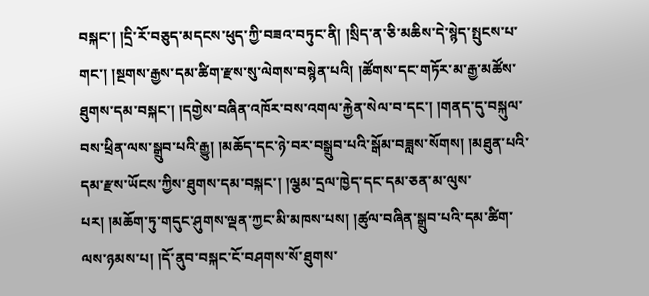བསྐང་། །དྲི་རོ་བཅུད་མདངས་ཕུད་ཀྱི་བཟའ་བཏུང་ནི། །སྲིད་ན་ཅི་མཆིས་དེ་སྙེད་སྤུངས་པ་གང་། །སྔགས་རྒྱས་དམ་ཚིག་རྫས་སུ་ལེགས་བསྙེན་པའི། །ཚོགས་དང་གཏོར་མ་རྒྱ་མཚོས་ཐུགས་དམ་བསྐང་། །དགྱེས་བཞིན་འཁོར་བས་འགལ་རྐྱེན་སེལ་བ་དང་། །གནད་དུ་བསྐུལ་བས་ཕྲིན་ལས་སྒྲུབ་པའི་རྒྱུ། །མཆོད་དང་ཉེ་བར་བསྒྲུབ་པའི་སྒོམ་བཟླས་སོགས། །མཐུན་པའི་དམ་རྫས་ཡོངས་ཀྱིས་ཐུགས་དམ་བསྐང་། །ལྕམ་དྲལ་ཁྱེད་དང་དམ་ཅན་མ་ལུས་པར། །མཆོག་ཏུ་གདུང་ཤུགས་ལྡན་ཀྱང་མི་མཁས་པས། །ཚུལ་བཞིན་སྒྲུབ་པའི་དམ་ཚིག་ལས་ཉམས་པ། །དོ་ནུབ་བསྐང་ངོ་བཤགས་སོ་ཐུགས་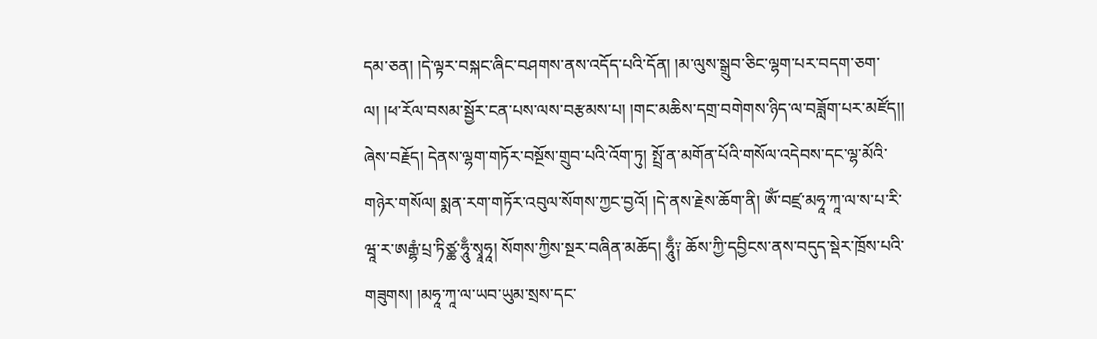དམ་ཅན། །དེ་ལྟར་བསྐང་ཞིང་བཤགས་ནས་འདོད་པའི་དོན། །མ་ལུས་སྒྲུབ་ཅིང་ལྷག་པར་བདག་ཅག་ལ། །ཕ་རོལ་བསམ་སྦྱོར་ངན་པས་ལས་བརྩམས་པ། །གང་མཆིས་དགྲ་བགེགས་ཉིད་ལ་བཟློག་པར་མཛོད།། ཞེས་བརྗོད། དེནས་ལྷག་གཏོར་བསྔོས་གྲུབ་པའི་འོག་ཏུ། སྤྲོ་ན་མགོན་པོའི་གསོལ་འདེབས་དང་ལྷ་མོའི་གཉེར་གསོལ། སྨན་རག་གཏོར་འབུལ་སོགས་ཀྱང་བྱའོ། །དེ་ནས་རྗེས་ཆོག་ནི། ཨོཾ་བཛྲ་མཧཱ་ཀཱ་ལ་ས་པ་རི་ཝཱ་ར་ཨརྒྷཾ་པྲ་ཏིཙྪ་ཧཱུྃ་སྭཱཧཱ། སོགས་ཀྱིས་སྔར་བཞིན་མཆོད། ཧཱུྃ༑ ཆོས་ཀྱི་དབྱིངས་ནས་བདུད་སྡེར་ཁྲོས་པའི་གཟུགས། །མཧཱ་ཀཱ་ལ་ཡབ་ཡུམ་སྲས་དང་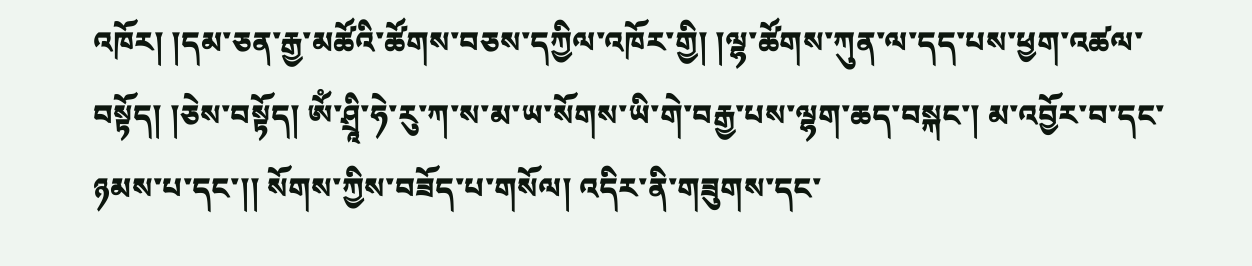འཁོར། །དམ་ཅན་རྒྱ་མཚོའི་ཚོགས་བཅས་དཀྱིལ་འཁོར་གྱི། །ལྷ་ཚོགས་ཀུན་ལ་དད་པས་ཕྱག་འཚལ་བསྟོད། །ཅེས་བསྟོད། ཨོཾ་ཤྲཱི་ཧེ་རུ་ཀ་ས་མ་ཡ་སོགས་ཡི་གེ་བརྒྱ་པས་ལྷག་ཆད་བསྐང་། མ་འབྱོར་བ་དང་ཉམས་པ་དང་།། སོགས་ཀྱིས་བཟོད་པ་གསོལ། འདིར་ནི་གཟུགས་དང་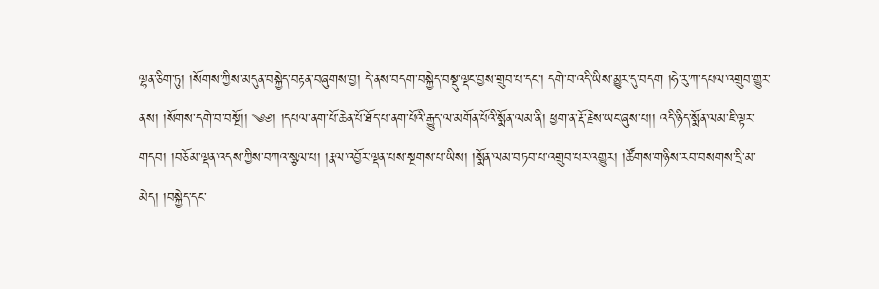ལྷན་ཅིག་ཏུ། །སོགས་ཀྱིས་མདུན་བསྐྱེད་བརྟན་བཞུགས་བྱ། དེ་ནས་བདག་བསྐྱེད་བསྡུ་ལྡང་བྱས་གྲུབ་པ་དང་། དགེ་བ་འདི་ཡིས་མྱུར་དུ་བདག །ཧེ་རུ་ཀ་དཔལ་འགྲུབ་གྱུར་ནས། །སོགས་དགེ་བ་བསྔོ།། ༄༅། །དཔལ་ནག་པོ་ཆེན་པོ་ཐོད་པ་ནག་པོའི་རྒྱུད་ལ་མགོན་པོའི་སྨོན་ལམ་ནི། ཕྱག་ན་རྡོ་རྗེས་ཡང་ཞུས་པ།། འདི་ཉིད་སྨོན་ལམ་ཇི་ལྟར་གདབ། །བཅོམ་ལྡན་འདས་ཀྱིས་བཀའ་སྩལ་པ། །རྣལ་འབྱོར་ལྡན་པས་སྔགས་པ་ཡིས། །སྨོན་ལམ་བཏབ་པ་འགྲུབ་པར་འགྱུར། །ཚོགས་གཉིས་རབ་བསགས་དྲི་མ་མེད། །བསྐྱེད་དང་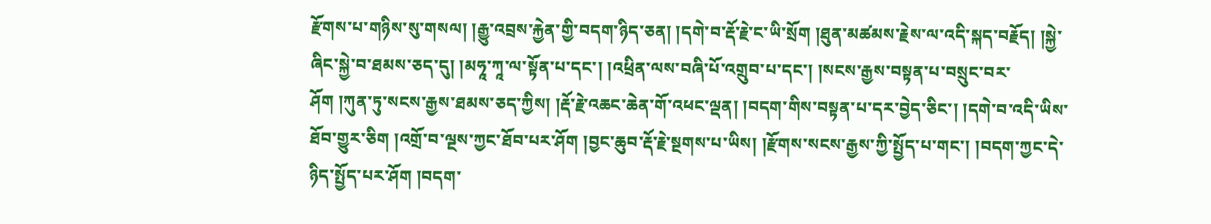རྫོགས་པ་གཉིས་སུ་གསལ། །རྒྱུ་འབྲས་རྐྱེན་གྱི་བདག་ཉིད་ཅན། །དགེ་བ་རྡོ་རྗེ་ང་ཡི་སྲོག །ཐུན་མཚམས་རྗེས་ལ་འདི་སྐད་བརྗོད། །སྐྱེ་ཞིང་སྐྱེ་བ་ཐམས་ཅད་དུ། །མཧཱ་ཀཱ་ལ་སྟོན་པ་དང་། །འཕྲིན་ལས་བཞི་པོ་འགྲུབ་པ་དང་། །སངས་རྒྱས་བསྟན་པ་བསྲུང་བར་ཤོག །ཀུན་ཏུ་སངས་རྒྱས་ཐམས་ཅད་ཀྱིས། །རྡོ་རྗེ་འཆང་ཆེན་གོ་འཕང་ལྡན། །བདག་གིས་བསྟན་པ་དར་བྱེད་ཅིང་། །དགེ་བ་འདི་ཡིས་ཐོབ་གྱུར་ཅིག །འགྲོ་བ་ལྔས་ཀྱང་ཐོབ་པར་ཤོག །བྱང་ཆུབ་རྡོ་རྗེ་སྔགས་པ་ཡིས། །རྫོགས་སངས་རྒྱས་ཀྱི་སྤྱོད་པ་གང་། །བདག་ཀྱང་དེ་ཉིད་སྤྱོད་པར་ཤོག །བདག་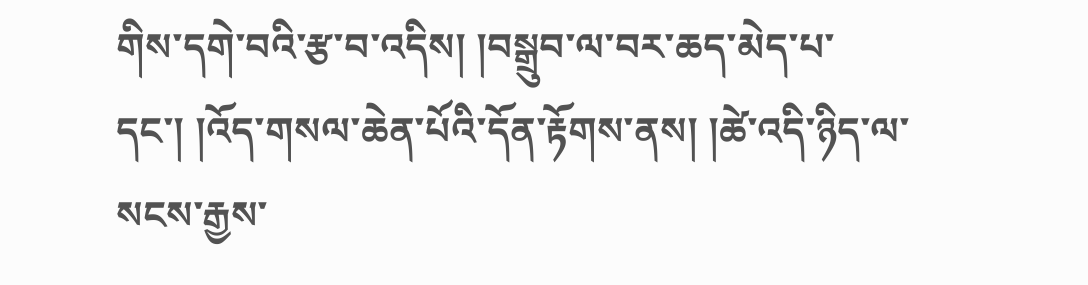གིས་དགེ་བའི་རྩ་བ་འདིས། །བསྒྲུབ་ལ་བར་ཆད་མེད་པ་དང་། །འོད་གསལ་ཆེན་པོའི་དོན་རྟོགས་ནས། །ཚེ་འདི་ཉིད་ལ་སངས་རྒྱས་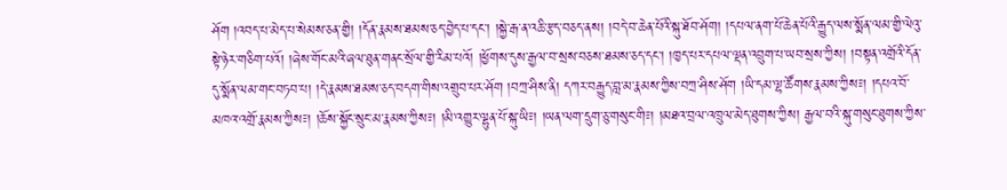ཤོག །འབད་པ་མེད་པ་སེམས་ཅན་གྱི། །དོན་རྣམས་ཐམས་ཅད་བྱེད་པ་དང་། །སྐྱེ་རྒ་ན་འཆི་རྩད་བཅད་ནས། །བདེ་བ་ཆེན་པོའི་སྐུ་ཐོབ་ཤོག། །དཔལ་ནག་པོ་ཆེན་པོའི་རྒྱུད་ལས་སྨོན་ལམ་གྱི་ལེའུ་སྟེ་ཉེར་གཅིག་པའོ། །ཞེས་གོང་མའི་ཞལ་ཐུན་གནང་སྲོལ་གྱི་རིམ་པའོ། །ཕྱོགས་དུས་རྒྱལ་བ་སྲས་བཅས་ཐམས་ཅད་དང་། །ཁྱད་པར་དཔལ་ལྡན་འབྲུག་པ་ཡབ་སྲས་ཀྱིས། །བསྟན་འགྲོའི་དོན་དུ་སྨོན་ལམ་གང་བཏབ་པ། །དེ་རྣམས་ཐམས་ཅད་བདག་གིས་འགྲུབ་པར་ཤོག །བཀྲ་ཤིས་ནི། དཀར་བརྒྱུད་བླ་མ་རྣམས་ཀྱིས་བཀྲ་ཤིས་ཤོག །ཡི་དམ་ལྷ་ཚོགས་རྣམས་ཀྱིས༴། །དཔའ་བོ་མཁའ་འགྲོ་རྣམས་ཀྱིས༴། །ཆོས་སྐྱོང་སྲུང་མ་རྣམས་ཀྱིས༴། །མི་འགྱུར་ལྷུན་པོ་སྐུ་ཡི༴། །ཡན་ལག་དྲུག་ཅུ་གསུང་གི༴། །མཐའ་བྲལ་འཁྲུལ་མེད་ཐུགས་ཀྱིས། རྒྱལ་བའི་སྐུ་གསུང་ཐུགས་ཀྱིས་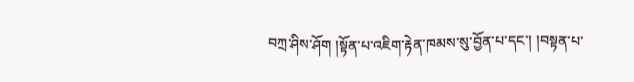བཀྲ་ཤིས་ཤོག །སྟོན་པ་འཇིག་རྟེན་ཁམས་སུ་བྱོན་པ་དང་། །བསྟན་པ་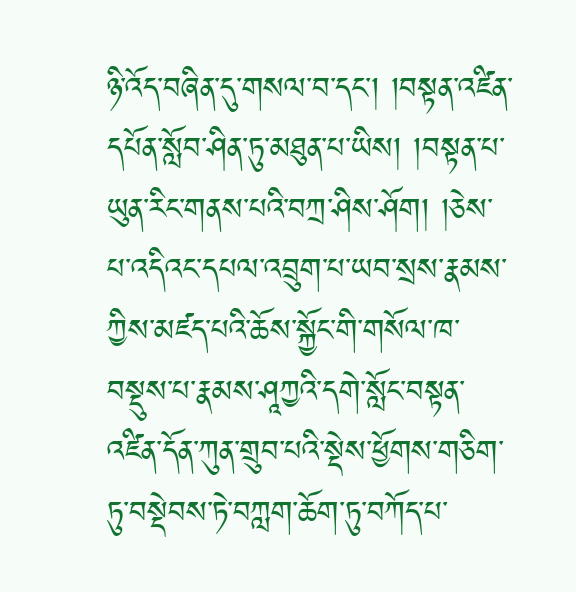ཉི་འོད་བཞིན་དུ་གསལ་བ་དང་། །བསྟན་འཛིན་དཔོན་སློབ་ཤིན་ཏུ་མཐུན་པ་ཡིས། །བསྟན་པ་ཡུན་རིང་གནས་པའི་བཀྲ་ཤིས་ཤོག། །ཅེས་པ་འདིའང་དཔལ་འབྲུག་པ་ཡབ་སྲས་རྣམས་ཀྱིས་མཛད་པའི་ཆོས་སྐྱོང་གི་གསོལ་ཁ་བསྡུས་པ་རྣམས་ཤཱཀྱའི་དགེ་སློང་བསྟན་འཛིན་དོན་ཀུན་གྲུབ་པའི་སྡེས་ཕྱོགས་གཅིག་ཏུ་བསྡེབས་ཏེ་བཀླག་ཆོག་ཏུ་བཀོད་པ་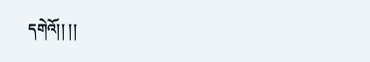དགེའོ།། །།